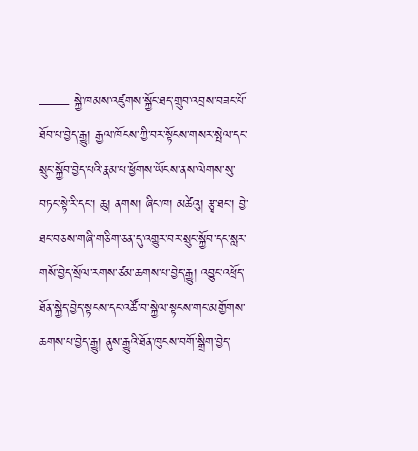—— སྐྱེ་ཁམས་འཛུགས་སྐྱོང་ཐད་གྲུབ་འབྲས་བཟང་པོ་ཐོབ་པ་བྱེད་རྒྱུ། རྒྱལ་ཁོངས་ཀྱི་བར་སྟོངས་གསར་སྤེལ་དང་སྲུང་སྐྱོབ་བྱེད་པའི་རྣམ་པ་ཕྱོགས་ཡོངས་ནས་ལེགས་སུ་བཏང་སྟེ་རི་དང་། ཆུ། ནགས། ཞིང་ཁ། མཚེའུ། རྩྭ་ཐང་། བྱེ་ཐང་བཅས་གཞི་གཅིག་ཅན་དུ་འགྱུར་བར་སྲུང་སྐྱོབ་དང་སླར་གསོ་བྱེད་སྲོལ་རགས་ཙམ་ཆགས་པ་བྱེད་རྒྱུ། འབྱུང་འཕྲོད་ཐོན་སྐྱེད་བྱེད་སྟངས་དང་འཚོ་བ་སྐྱེལ་སྟངས་གང་མགྱོགས་ཆགས་པ་བྱེད་རྒྱུ། ནུས་རྒྱུའི་ཐོན་ཁུངས་བགོ་སྒྲིག་བྱེད་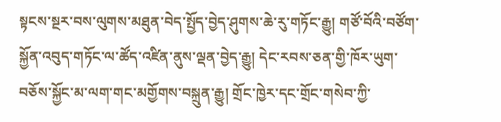སྟངས་སྔར་བས་ལུགས་མཐུན་བེད་སྤྱོད་བྱེད་ཤུགས་ཆེ་རུ་གཏོང་རྒྱུ། གཙོ་བོའི་བཙོག་སྐྱོན་འབུད་གཏོང་ལ་ཚོད་འཛིན་ནུས་ལྡན་བྱེད་རྒྱུ། དེང་རབས་ཅན་གྱི་ཁོར་ཡུག་བཅོས་སྐྱོང་མ་ལག་གང་མགྱོགས་བསྐྲུན་རྒྱུ། གྲོང་ཁྱེར་དང་གྲོང་གསེབ་ཀྱི་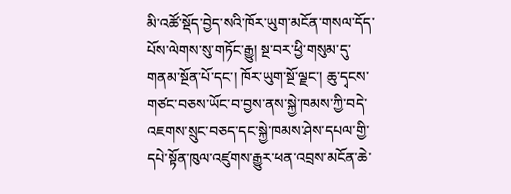མི་འཚོ་སྡོད་བྱེད་སའི་ཁོར་ཡུག་མངོན་གསལ་དོད་པོས་ལེགས་སུ་གཏོང་རྒྱུ། སྔ་བར་ཕྱི་གསུམ་དུ་གནམ་སྔོན་པོ་དང་། ཁོར་ཡུག་སྔོ་ལྗང་། ཆུ་དྭངས་གཙང་བཅས་ཡོང་བ་བྱས་ནས་སྐྱེ་ཁམས་ཀྱི་བདེ་འཇགས་སྲུང་བཅད་དང་སྐྱེ་ཁམས་ཤེས་དཔལ་གྱི་དཔེ་སྟོན་ཁུལ་འཛུགས་རྒྱུར་ཕན་འབྲས་མངོན་ཆེ་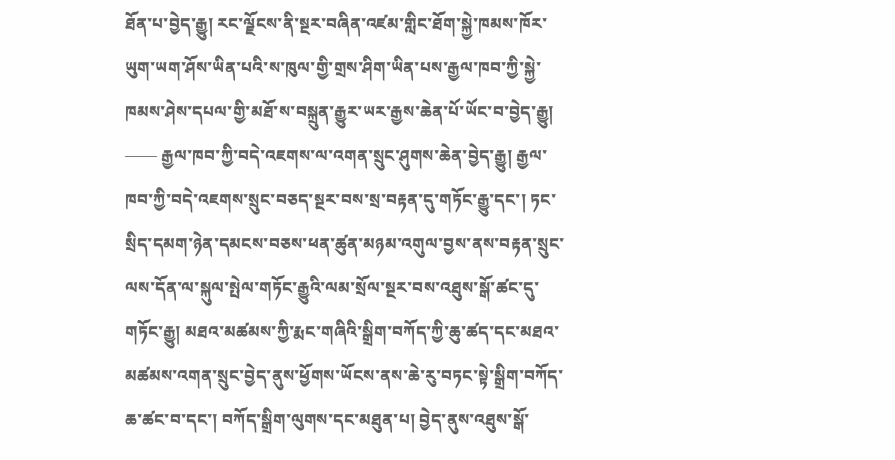ཐོན་པ་བྱེད་རྒྱུ། རང་ལྗོངས་ནི་སྔར་བཞིན་འཛམ་གླིང་ཐོག་སྐྱེ་ཁམས་ཁོར་ཡུག་ཡག་ཤོས་ཡིན་པའི་ས་ཁུལ་གྱི་གྲས་ཤིག་ཡིན་པས་རྒྱལ་ཁབ་ཀྱི་སྐྱེ་ཁམས་ཤེས་དཔལ་གྱི་མཐོ་ས་བསྐྲུན་རྒྱུར་ཡར་རྒྱས་ཆེན་པོ་ཡོང་བ་བྱེད་རྒྱུ།
—— རྒྱལ་ཁབ་ཀྱི་བདེ་འཇགས་ལ་འགན་སྲུང་ཤུགས་ཆེན་བྱེད་རྒྱུ། རྒྱལ་ཁབ་ཀྱི་བདེ་འཇགས་སྲུང་བཅད་སྔར་བས་སྲ་བརྟན་དུ་གཏོང་རྒྱུ་དང་། ཏང་སྲིད་དམག་ཉེན་དམངས་བཅས་ཕན་ཚུན་མཉམ་འགུལ་བྱས་ནས་བརྟན་སྲུང་ལས་དོན་ལ་སྐུལ་སྤེལ་གཏོང་རྒྱུའི་ལམ་སྲོལ་སྔར་བས་འཐུས་སྒོ་ཚང་དུ་གཏོང་རྒྱུ། མཐའ་མཚམས་ཀྱི་རྨང་གཞིའི་སྒྲིག་བཀོད་ཀྱི་ཆུ་ཚད་དང་མཐའ་མཚམས་འགན་སྲུང་བྱེད་ནུས་ཕྱོགས་ཡོངས་ནས་ཆེ་རུ་བཏང་སྟེ་སྒྲིག་བཀོད་ཆ་ཚང་བ་དང་། བཀོད་སྒྲིག་ལུགས་དང་མཐུན་པ། བྱེད་ནུས་འཐུས་སྒོ་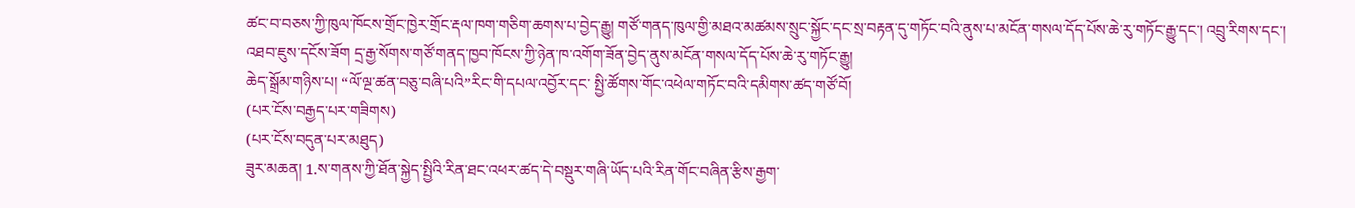ཚང་བ་བཅས་ཀྱི་ཁུལ་ཁོངས་གྲོང་ཁྱེར་གྲོང་རྡལ་ཁག་གཅིག་ཆགས་པ་བྱེད་རྒྱུ། གཙོ་གནད་ཁུལ་གྱི་མཐའ་མཚམས་སྲུང་སྐྱོང་དང་སྲ་བརྟན་དུ་གཏོང་བའི་ནུས་པ་མངོན་གསལ་དོད་པོས་ཆེ་རུ་གཏོང་རྒྱུ་དང་། འབྲུ་རིགས་དང་། འཐབ་ཇུས་དངོས་ཟོག དྲ་རྒྱ་སོགས་གཙོ་གནད་ཁྱབ་ཁོངས་ཀྱི་ཉེན་ཁ་འགོག་ཟོན་བྱེད་ནུས་མངོན་གསལ་དོད་པོས་ཆེ་རུ་གཏོང་རྒྱུ།
ཆེད་སྒྲོམ་གཉིས་པ། “ལོ་ལྔ་ཚན་བཅུ་བཞི་པའི”རིང་གི་དཔལ་འབྱོར་དང་ སྤྱི་ཚོགས་གོང་འཕེལ་གཏོང་བའི་དམིགས་ཚད་གཙོ་བོ།
(པར་ངོས་བརྒྱད་པར་གཟིགས)
(པར་ངོས་བདུན་པར་མཐུད)
ཟུར་མཆན། 1.ས་གནས་ཀྱི་ཐོན་སྐྱེད་སྤྱིའི་རིན་ཐང་འཕར་ཚད་དེ་བསྡུར་གཞི་ཡོད་པའི་རིན་གོང་བཞིན་རྩིས་རྒྱག་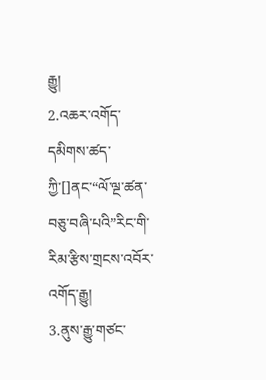རྒྱུ།
2.འཆར་འགོད་དམིགས་ཚད་ཀྱི་[]ནང་“ལོ་ལྔ་ཚན་བཅུ་བཞི་པའི”རིང་གི་རིམ་རྩིས་གྲངས་འབོར་འགོད་རྒྱུ།
3.ནུས་རྒྱུ་གཙང་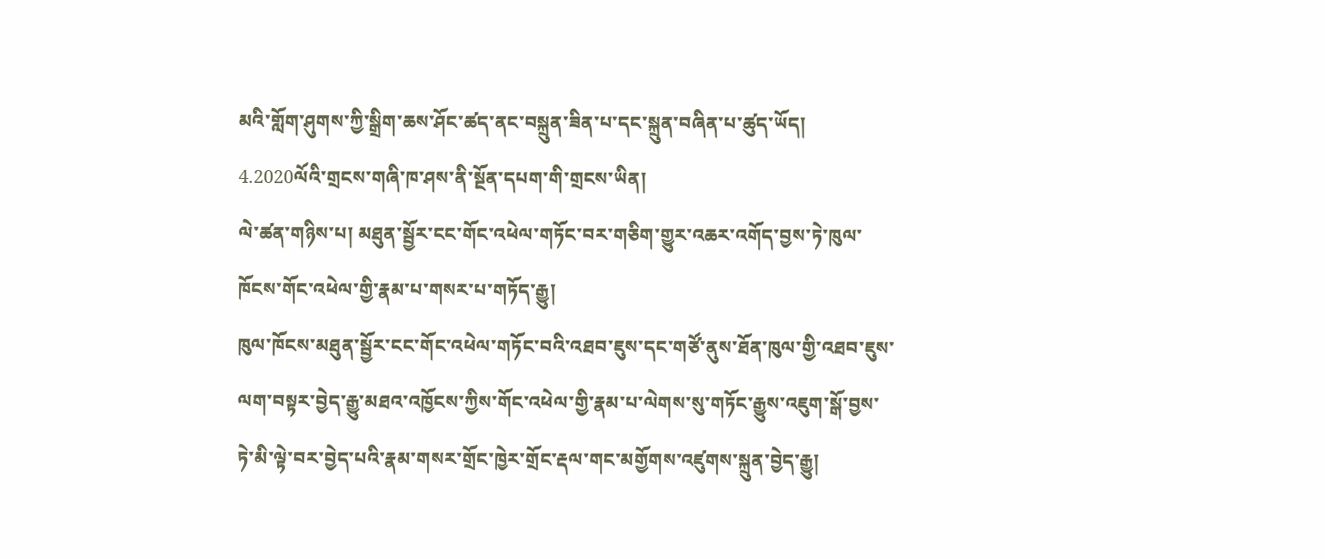མའི་གློག་ཤུགས་ཀྱི་སྒྲིག་ཆས་ཤོང་ཚད་ནང་བསྐྲུན་ཟིན་པ་དང་སྐྲུན་བཞིན་པ་ཚུད་ཡོད།
4.2020ལོའི་གྲངས་གཞི་ཁ་ཤས་ནི་སྔོན་དཔག་གི་གྲངས་ཡིན།
ལེ་ཚན་གཉིས་པ། མཐུན་སྦྱོར་ངང་གོང་འཕེལ་གཏོང་བར་གཅིག་གྱུར་འཆར་འགོད་བྱས་ཏེ་ཁུལ་ཁོངས་གོང་འཕེལ་གྱི་རྣམ་པ་གསར་པ་གཏོད་རྒྱུ།
ཁུལ་ཁོངས་མཐུན་སྦྱོར་ངང་གོང་འཕེལ་གཏོང་བའི་འཐབ་ཇུས་དང་གཙོ་ནུས་ཐོན་ཁུལ་གྱི་འཐབ་ཇུས་ལག་བསྟར་བྱེད་རྒྱུ་མཐའ་འཁྱོངས་ཀྱིས་གོང་འཕེལ་གྱི་རྣམ་པ་ལེགས་སུ་གཏོང་རྒྱུས་འཇུག་སྒོ་བྱས་ཏེ་མི་ལྟེ་བར་བྱེད་པའི་རྣམ་གསར་གྲོང་ཁྱེར་གྲོང་རྡལ་གང་མགྱོགས་འཛུགས་སྐྲུན་བྱེད་རྒྱུ།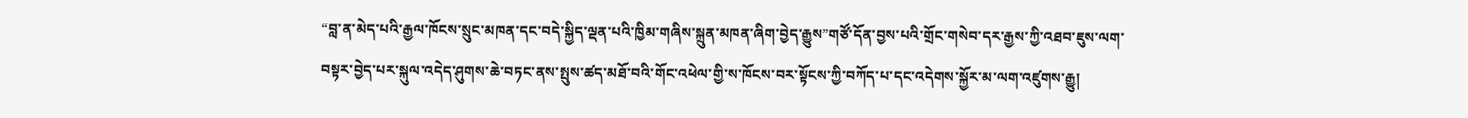“བླ་ན་མེད་པའི་རྒྱལ་ཁོངས་སྲུང་མཁན་དང་བདེ་སྐྱིད་ལྡན་པའི་ཁྱིམ་གཞིས་སྐྲུན་མཁན་ཞིག་བྱེད་རྒྱུས”གཙོ་དོན་བྱས་པའི་གྲོང་གསེབ་དར་རྒྱས་ཀྱི་འཐབ་ཇུས་ལག་བསྟར་བྱེད་པར་སྐུལ་འདེད་ཤུགས་ཆེ་བཏང་ནས་སྤུས་ཚད་མཐོ་བའི་གོང་འཕེལ་གྱི་ས་ཁོངས་བར་སྟོངས་ཀྱི་བཀོད་པ་དང་འདེགས་སྐྱོར་མ་ལག་འཛུགས་རྒྱུ།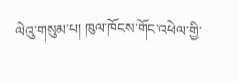ལེའུ་གསུམ་པ། ཁུལ་ཁོངས་གོང་འཕེལ་གྱི་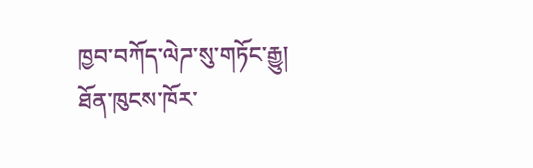ཁྱབ་བཀོད་ལེཌ་སུ་གཏོང་རྒྱུ།
ཐོན་ཁུངས་ཁོར་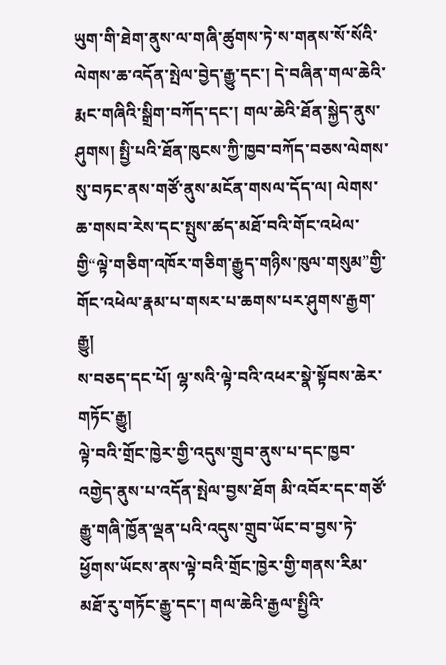ཡུག་གི་ཐེག་ནུས་ལ་གཞི་ཚུགས་ཏེ་ས་གནས་སོ་སོའི་ལེགས་ཆ་འདོན་སྤེལ་བྱེད་རྒྱུ་དང་། དེ་བཞིན་གལ་ཆེའི་རྨང་གཞིའི་སྒྲིག་བཀོད་དང་། གལ་ཆེའི་ཐོན་སྐྱེད་ནུས་ཤུགས། སྤྱི་པའི་ཐོན་ཁུངས་ཀྱི་ཁྱབ་བཀོད་བཅས་ལེགས་སུ་བཏང་ནས་གཙོ་ནུས་མངོན་གསལ་དོད་ལ། ལེགས་ཆ་གསབ་རེས་དང་སྤུས་ཚད་མཐོ་བའི་གོང་འཕེལ་གྱི“ལྟེ་གཅིག་འཁོར་གཅིག་རྒྱུད་གཉིས་ཁུལ་གསུམ”གྱི་གོང་འཕེལ་རྣམ་པ་གསར་པ་ཆགས་པར་ཤུགས་རྒྱག་རྒྱུ།
ས་བཅད་དང་པོ། ལྷ་སའི་ལྟེ་བའི་འཕར་སྣེ་སྟོབས་ཆེར་གཏོང་རྒྱུ།
ལྟེ་བའི་གྲོང་ཁྱེར་གྱི་འདུས་གྲུབ་ནུས་པ་དང་ཁྱབ་འགྱེད་ནུས་པ་འདོན་སྤེལ་བྱས་ཐོག མི་འབོར་དང་གཙོ་རྒྱུ་གཞི་ཁྱོན་ལྡན་པའི་འདུས་གྲུབ་ཡོང་བ་བྱས་ཏེ་ཕྱོགས་ཡོངས་ནས་ལྟེ་བའི་གྲོང་ཁྱེར་གྱི་གནས་རིམ་མཐོ་རུ་གཏོང་རྒྱུ་དང་། གལ་ཆེའི་རྒྱལ་སྤྱིའི་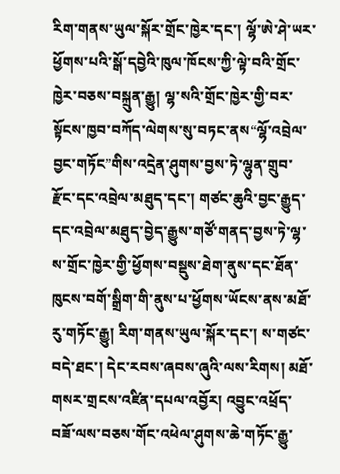རིག་གནས་ཡུལ་སྐོར་གྲོང་ཁྱེར་དང་། ལྷོ་ཨེ་ཤེ་ཡར་ཕྱོགས་པའི་སྒོ་དབྱེའི་ཁུལ་ཁོངས་ཀྱི་ལྟེ་བའི་གྲོང་ཁྱེར་བཅས་བསྐྲུན་རྒྱུ། ལྷ་སའི་གྲོང་ཁྱེར་གྱི་བར་སྟོངས་ཁྱབ་བཀོད་ལེགས་སུ་བཏང་ནས“ལྷོ་འབྲེལ་བྱང་གཏོང”གིས་འདྲེན་ཤུགས་བྱས་ཏེ་ལྷུན་གྲུབ་རྫོང་དང་འབྲེལ་མཐུད་དང་། གཙང་ཆུའི་བྱང་རྒྱུད་དང་འབྲེལ་མཐུད་བྱེད་རྒྱུས་གཙོ་གནད་བྱས་ཏེ་ལྷ་ས་གྲོང་ཁྱེར་གྱི་ཕྱོགས་བསྡུས་ཐེག་ནུས་དང་ཐོན་ཁུངས་བགོ་སྒྲིག་གི་ནུས་པ་ཕྱོགས་ཡོངས་ནས་མཐོ་རུ་གཏོང་རྒྱུ། རིག་གནས་ཡུལ་སྐོར་དང་། ས་གཙང་བདེ་ཐང་། དེང་རབས་ཞབས་ཞུའི་ལས་རིགས། མཐོ་གསར་གྲངས་འཛིན་དཔལ་འབྱོར། འབྱུང་འཕྲོད་བཟོ་ལས་བཅས་གོང་འཕེལ་ཤུགས་ཆེ་གཏོང་རྒྱུ་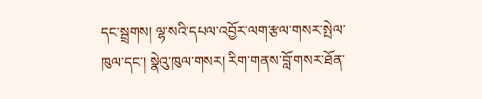དང་སྦྲགས། ལྷ་སའི་དཔལ་འབྱོར་ལག་རྩལ་གསར་སྤེལ་ཁུལ་དང་། སྣེའུ་ཁུལ་གསར། རིག་གནས་བློ་གསར་ཐོན་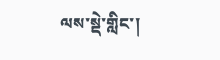ལས་སྡེ་གླིང་།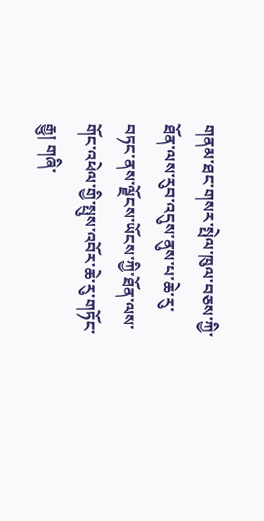གནམ་ཐང་གསར་སྤེལ་ཁུལ་བཅས་ཀྱི་ཐོན་ལས་རུབ་འདུས་ནུས་པ་ཆེ་རུ་བཏང་ནས་ལྗོངས་ཡོངས་ཀྱི་ཐོན་ལས་གོང་འཕེལ་གྱི་སྤུས་འབོར་ཆེ་རུ་གཏོང་རྒྱུ། གཞི་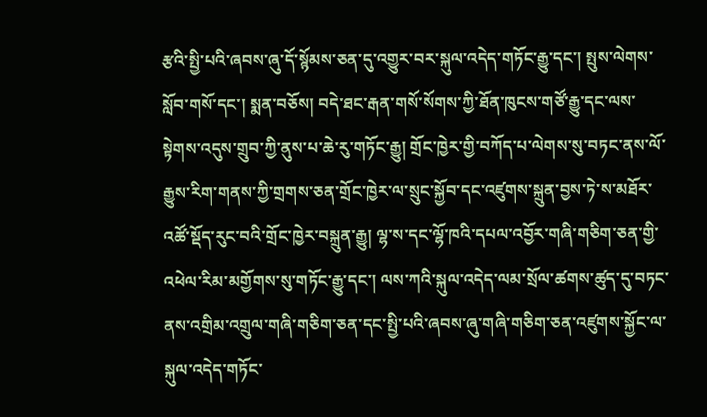རྩའི་སྤྱི་པའི་ཞབས་ཞུ་དོ་སྙོམས་ཅན་དུ་འགྱུར་བར་སྐུལ་འདེད་གཏོང་རྒྱུ་དང་། སྤུས་ལེགས་སློབ་གསོ་དང་། སྨན་བཅོས། བདེ་ཐང་རྒན་གསོ་སོགས་ཀྱི་ཐོན་ཁུངས་གཙོ་རྒྱུ་དང་ལས་སྟེགས་འདུས་གྲུབ་ཀྱི་ནུས་པ་ཆེ་རུ་གཏོང་རྒྱུ། གྲོང་ཁྱེར་གྱི་བཀོད་པ་ལེགས་སུ་བཏང་ནས་ལོ་རྒྱུས་རིག་གནས་ཀྱི་གྲགས་ཅན་གྲོང་ཁྱེར་ལ་སྲུང་སྐྱོབ་དང་འཛུགས་སྐྲུན་བྱས་ཏེ་ས་མཐོར་འཚོ་སྡོད་རུང་བའི་གྲོང་ཁྱེར་བསྐྲུན་རྒྱུ། ལྷ་ས་དང་ལྷོ་ཁའི་དཔལ་འབྱོར་གཞི་གཅིག་ཅན་གྱི་འཕེལ་རིམ་མགྱོགས་སུ་གཏོང་རྒྱུ་དང་། ལས་ཀའི་སྐུལ་འདེད་ལམ་སྲོལ་ཚགས་ཚུད་དུ་བཏང་ནས་འགྲིམ་འགྲུལ་གཞི་གཅིག་ཅན་དང་སྤྱི་པའི་ཞབས་ཞུ་གཞི་གཅིག་ཅན་འཛུགས་སྐྱོང་ལ་སྐུལ་འདེད་གཏོང་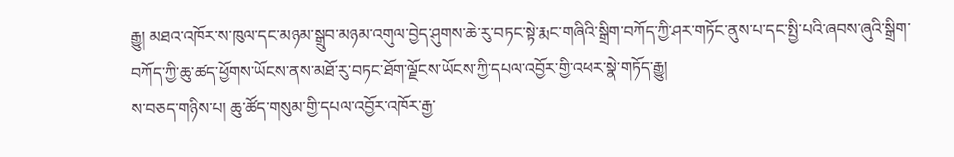རྒྱུ། མཐའ་འཁོར་ས་ཁུལ་དང་མཉམ་སྒྲུབ་མཉམ་འགུལ་བྱེད་ཤུགས་ཆེ་རུ་བཏང་སྟེ་རྨང་གཞིའི་སྒྲིག་བཀོད་ཀྱི་ཤར་གཏོང་ནུས་པ་དང་སྤྱི་པའི་ཞབས་ཞུའི་སྒྲིག་བཀོད་ཀྱི་ཆུ་ཚད་ཕྱོགས་ཡོངས་ནས་མཐོ་རུ་བཏང་ཐོག་ལྗོངས་ཡོངས་ཀྱི་དཔལ་འབྱོར་གྱི་འཕར་སྣེ་གཏོད་རྒྱུ།
ས་བཅད་གཉིས་པ། ཆུ་ཚོད་གསུམ་གྱི་དཔལ་འབྱོར་འཁོར་རྒྱ་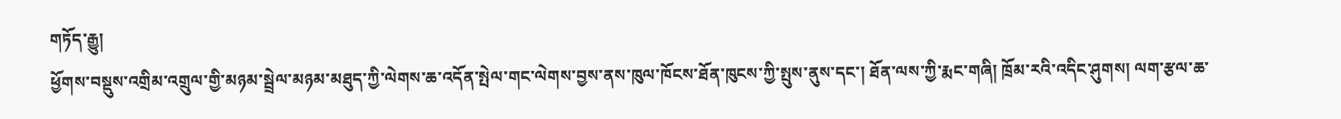གཏོད་རྒྱུ།
ཕྱོགས་བསྡུས་འགྲིམ་འགྲུལ་གྱི་མཉམ་སྦྲེལ་མཉམ་མཐུད་ཀྱི་ལེགས་ཆ་འདོན་སྤེལ་གང་ལེགས་བྱས་ནས་ཁུལ་ཁོངས་ཐོན་ཁུངས་ཀྱི་སྤུས་ནུས་དང་། ཐོན་ལས་ཀྱི་རྨང་གཞི། ཁྲོམ་རའི་འདིང་ཤུགས། ལག་རྩལ་ཆ་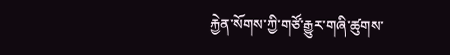རྐྱེན་སོགས་ཀྱི་གཙོ་རྒྱུར་གཞི་ཚུགས་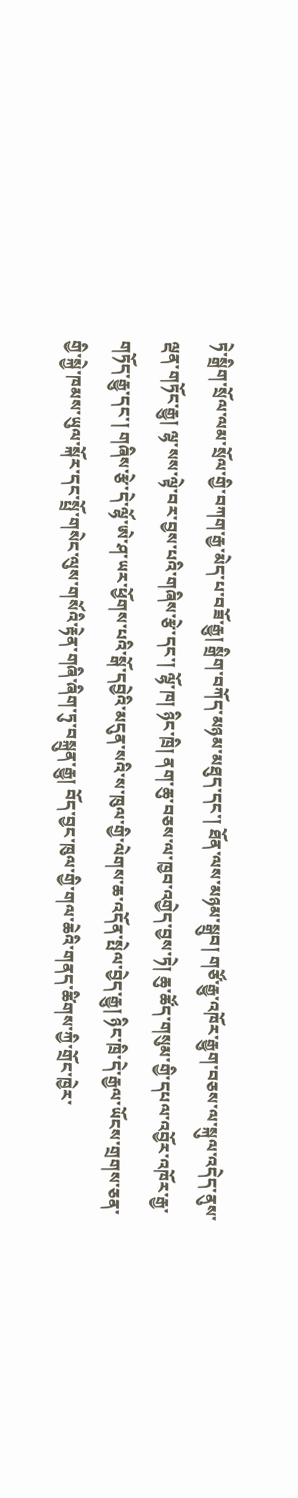ཏེ་སྒྲིག་སྲོལ་ལམ་སྲོལ་གྱི་བཀག་རྒྱ་མེད་པ་བཟོ་རྒྱུ། སྒྲིག་བཀོད་མཉམ་མཐུད་དང་། ཐོན་ལས་མཉམ་སྒྲུབ། གཙོ་རྒྱུ་འཁོར་རྒྱུག་བཅས་ལ་སྐུལ་འདེད་ནུས་ལྡན་གཏོང་རྒྱུ། ལྷ་སས་ལྟེ་བར་བྱས་པའི་གཞིས་རྩེ་དང་། ལྷོ་ཁ། ཉིང་ཁྲི། ནག་ཆུ་བཅས་ལ་ཁྱབ་འགྱེད་བྱས་ཏེ། ཆུ་ཚོད་གསུམ་གྱི་དཔལ་འབྱོར་འཁོར་རྒྱ་གཏོད་རྒྱུ་དང་། གཞིས་རྩེ་དེ་ལྷོ་ཨེ་ཤ་ཡར་ཕྱོགས་པའི་སྒོ་དབྱེའི་མདུན་སའི་ས་ཁུལ་གྱི་ལེགས་ཆ་འདོན་སྤེལ་བྱེད་རྒྱུ། ཉིང་ཁྲི་དེ་རྒྱལ་ཡོངས་གྲགས་ཅན་གྱི་སྐྱེ་ཁམས་ཡུལ་སྐོར་དང་སྤྲོ་གསེང་ལུས་གསོའི་རྟེན་གཞི་ཞིག་ཏུ་བསྐྲུན་རྒྱུ། བོད་བྱང་ཁུལ་གྱི་གལ་ཆེའི་གནད་ཚིགས་ཀྱི་གྲོང་ཁྱེར་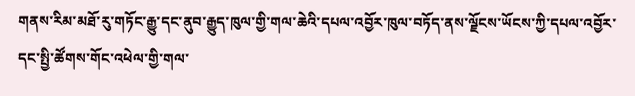གནས་རིམ་མཐོ་རུ་གཏོང་རྒྱུ་དང་ནུབ་རྒྱུད་ཁུལ་གྱི་གལ་ཆེའི་དཔལ་འབྱོར་ཁུལ་བཏོད་ནས་ལྗོངས་ཡོངས་ཀྱི་དཔལ་འབྱོར་དང་སྤྱི་ཚོགས་གོང་འཕེལ་གྱི་གལ་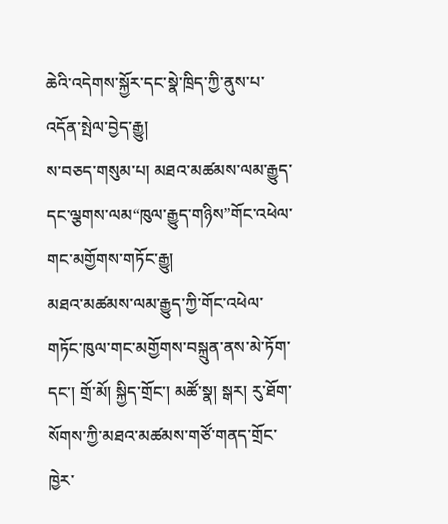ཆེའི་འདེགས་སྐྱོར་དང་སྣེ་ཁྲིད་ཀྱི་ནུས་པ་འདོན་སྤེལ་བྱེད་རྒྱུ།
ས་བཅད་གསུམ་པ། མཐའ་མཚམས་ལམ་རྒྱུད་དང་ལྕགས་ལམ“ཁུལ་རྒྱུད་གཉིས”གོང་འཕེལ་གང་མགྱོགས་གཏོང་རྒྱུ།
མཐའ་མཚམས་ལམ་རྒྱུད་ཀྱི་གོང་འཕེལ་གཏོང་ཁུལ་གང་མགྱོགས་བསྐྲུན་ནས་མེ་ཏོག་དང་། གྲོ་མོ། སྐྱིད་གྲོང་། མཚོ་སྣ། སྒར། རུ་ཐོག་སོགས་ཀྱི་མཐའ་མཚམས་གཙོ་གནད་གྲོང་ཁྱེར་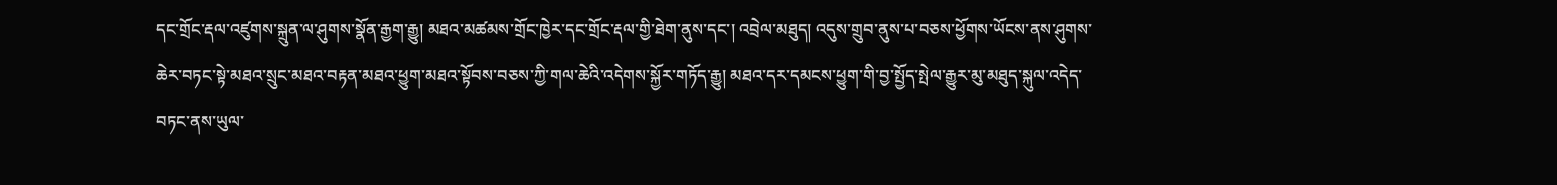དང་གྲོང་རྡལ་འཛུགས་སྐྲུན་ལ་ཤུགས་སྣོན་རྒྱག་རྒྱུ། མཐའ་མཚམས་གྲོང་ཁྱེར་དང་གྲོང་རྡལ་གྱི་ཐེག་ནུས་དང་། འབྲེལ་མཐུད། འདུས་གྲུབ་ནུས་པ་བཅས་ཕྱོགས་ཡོངས་ནས་ཤུགས་ཆེར་བཏང་སྟེ་མཐའ་སྲུང་མཐའ་བརྟན་མཐའ་ཕྱུག་མཐའ་སྟོབས་བཅས་ཀྱི་གལ་ཆེའི་འདེགས་སྐྱོར་གཏོད་རྒྱུ། མཐའ་དར་དམངས་ཕྱུག་གི་བྱ་སྤྱོད་སྤེལ་རྒྱུར་མུ་མཐུད་སྐུལ་འདེད་བཏང་ནས་ཡུལ་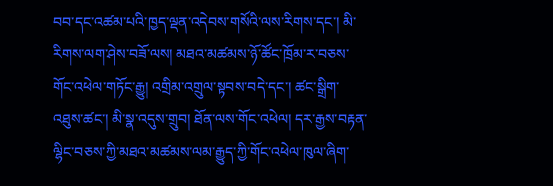བབ་དང་འཚམ་པའི་ཁྱད་ལྡན་འདེབས་གསོའི་ལས་རིགས་དང་། མི་རིགས་ལག་ཤེས་བཟོ་ལས། མཐའ་མཚམས་ཉོ་ཚོང་ཁྲོམ་ར་བཅས་གོང་འཕེལ་གཏོང་རྒྱུ། འགྲིམ་འགྲུལ་སྟབས་བདེ་དང་། ཚང་སྒྲིག་འཐུས་ཚང་། མི་སྣ་འདུས་གྲུབ། ཐོན་ལས་གོང་འཕེལ། དར་རྒྱས་བརྟན་ལྷིང་བཅས་ཀྱི་མཐའ་མཚམས་ལམ་རྒྱུད་ཀྱི་གོང་འཕེལ་ཁུལ་ཞིག་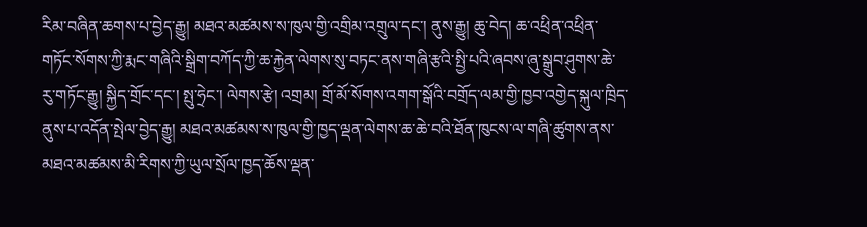རིམ་བཞིན་ཆགས་པ་བྱེད་རྒྱུ། མཐའ་མཚམས་ས་ཁུལ་གྱི་འགྲིམ་འགྲུལ་དང་། ནུས་རྒྱུ། ཆུ་བེད། ཆ་འཕྲིན་འཕྲིན་གཏོང་སོགས་ཀྱི་རྨང་གཞིའི་སྒྲིག་བཀོད་ཀྱི་ཆ་རྐྱེན་ལེགས་སུ་བཏང་ནས་གཞི་རྩའི་སྤྱི་པའི་ཞབས་ཞུ་སྒྲུབ་ཤུགས་ཆེ་རུ་གཏོང་རྒྱུ། སྐྱིད་གྲོང་དང་། སྤུ་ཧྲེང་། ལེགས་རྩེ། འགྲམ། གྲོ་མོ་སོགས་འགག་སྒོའི་བགྲོད་ལམ་གྱི་ཁྱབ་འགྱེད་སྐུལ་ཁྲིད་ནུས་པ་འདོན་སྤེལ་བྱེད་རྒྱུ། མཐའ་མཚམས་ས་ཁུལ་གྱི་ཁྱད་ལྡན་ལེགས་ཆ་ཆེ་བའི་ཐོན་ཁུངས་ལ་གཞི་ཚུགས་ནས་མཐའ་མཚམས་མི་རིགས་ཀྱི་ཡུལ་སྲོལ་ཁྱད་ཆོས་ལྡན་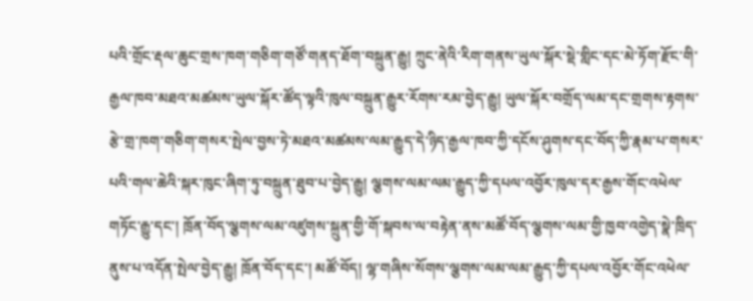པའི་གྲོང་རྡལ་ཆུང་གྲས་ཁག་གཅིག་གཙོ་གནད་ཐོག་བསྐྲུན་རྒྱུ། ཀྲུང་ནེའི་རིག་གནས་ཡུལ་སྐོར་སྡེ་གླིང་དང་མེ་ཏོག་རྫོང་གི་རྒྱལ་ཁབ་མཐའ་མཚམས་ཡུལ་སྐོར་ཚོད་ལྟའི་ཁུལ་བསྐྲུན་རྒྱུར་རོགས་རམ་བྱེད་རྒྱུ། ཡུལ་སྐོར་བགྲོད་ལམ་དང་གྲགས་རྟགས་རྩེ་གྲ་ཁག་གཅིག་གསར་སྤེལ་བྱས་ཏེ་མཐའ་མཚམས་ལམ་རྒྱུད་དེ་ཉིད་རྒྱལ་ཁབ་ཀྱི་དངོས་ཤུགས་དང་བོད་ཀྱི་རྣམ་པ་གསར་པའི་གལ་ཆེའི་སྐར་ཁུང་ཞིག་ཏུ་བསྐྲུན་ཐུབ་པ་བྱེད་རྒྱུ། ལྕགས་ལམ་ལམ་རྒྱུད་ཀྱི་དཔལ་འབྱོར་ཁུལ་དར་རྒྱས་གོང་འཕེལ་གཏོང་རྒྱུ་དང་། ཁྲོན་བོད་ལྕགས་ལམ་འཛུགས་སྐྲུན་གྱི་གོ་སྐབས་ལ་བརྟེན་ནས་མཚོ་བོད་ལྕགས་ལམ་གྱི་ཁྱབ་འགྱེད་སྣེ་ཁྲིད་ནུས་པ་འདོན་སྤེལ་བྱེད་རྒྱུ། ཁྲོན་བོད་དང་། མཚོ་བོད། ལྷ་གཞིས་སོགས་ལྕགས་ལམ་ལམ་རྒྱུད་ཀྱི་དཔལ་འབྱོར་གོང་འཕེལ་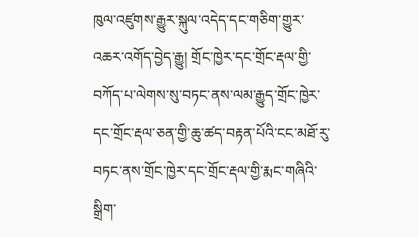ཁུལ་འཛུགས་རྒྱུར་སྐུལ་འདེད་དང་གཅིག་གྱུར་འཆར་འགོད་བྱེད་རྒྱུ། གྲོང་ཁྱེར་དང་གྲོང་རྡལ་གྱི་བཀོད་པ་ལེགས་སུ་བཏང་ནས་ལམ་རྒྱུད་གྲོང་ཁྱེར་དང་གྲོང་རྡལ་ཅན་གྱི་ཆུ་ཚད་བརྟན་པོའི་ངང་མཐོ་རུ་བཏང་ནས་གྲོང་ཁྱེར་དང་གྲོང་རྡལ་གྱི་རྨང་གཞིའི་སྒྲིག་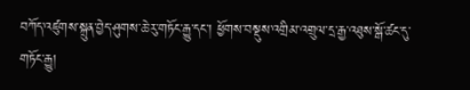བཀོད་འཛུགས་སྐྲུན་བྱེད་ཤུགས་ཆེ་རུ་གཏོང་རྒྱུ་དང་། ཕྱོགས་བསྡུས་འགྲིམ་འགྲུལ་དྲ་རྒྱ་འཐུས་སྒོ་ཚང་དུ་གཏོང་རྒྱུ།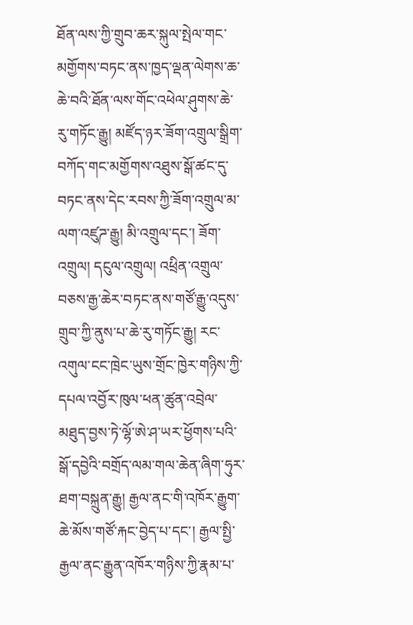ཐོན་ལས་ཀྱི་གྲུབ་ཆར་སྐུལ་སྤེལ་གང་མགྱོགས་བཏང་ནས་ཁྱད་ལྡན་ལེགས་ཆ་ཆེ་བའི་ཐོན་ལས་གོང་འཕེལ་ཤུགས་ཆེ་རུ་གཏོང་རྒྱུ། མཛོད་ཉར་ཟོག་འགྲུལ་སྒྲིག་བཀོད་གང་མགྱོགས་འཐུས་སྒོ་ཚང་དུ་བཏང་ནས་དེང་རབས་ཀྱི་ཟོག་འགྲུལ་མ་ལག་འཛུཌ་རྒྱུ། མི་འགྲུལ་དང་། ཟོག་འགྲུལ། དངུལ་འགྲུལ། འཕྲིན་འགྲུལ་བཅས་རྒྱ་ཆེར་བཏང་ནས་གཙོ་རྒྱུ་འདུས་གྲུབ་ཀྱི་ནུས་པ་ཆེ་རུ་གཏོང་རྒྱུ། རང་འགུལ་ངང་ཁྲེང་ཡུས་གྲོང་ཁྱེར་གཉིས་ཀྱི་དཔལ་འབྱོར་ཁུལ་ཕན་ཚུན་འབྲེལ་མཐུད་བྱས་ཏེ་ལྷོ་ཨེ་ཤ་ཡར་ཕྱོགས་པའི་སྒོ་དབྱེའི་བགྲོད་ལམ་གལ་ཆེན་ཞིག་ཧུར་ཐག་བསྐྲུན་རྒྱུ། རྒྱལ་ནང་གི་འཁོར་རྒྱུག་ཆེ་མོས་གཙོ་རྐང་བྱེད་པ་དང་། རྒྱལ་སྤྱི་རྒྱལ་ནང་རྒྱུན་འཁོར་གཉིས་ཀྱི་རྣམ་པ་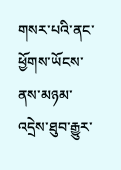གསར་པའི་ནང་ཕྱོགས་ཡོངས་ནས་མཉམ་འདྲེས་ཐུབ་རྒྱུར་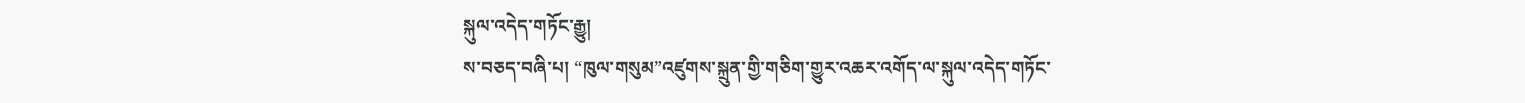སྐུལ་འདེད་གཏོང་རྒྱུ།
ས་བཅད་བཞི་པ། “ཁུལ་གསུམ”འཛུགས་སྐྲུན་གྱི་གཅིག་གྱུར་འཆར་འགོད་ལ་སྐུལ་འདེད་གཏོང་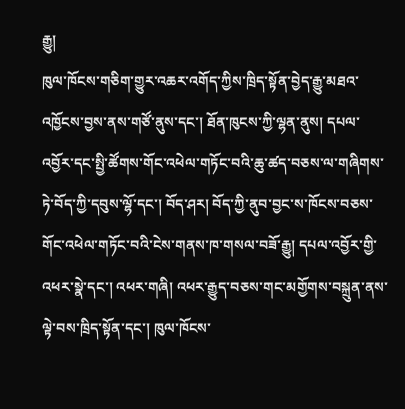རྒྱུ།
ཁུལ་ཁོངས་གཅིག་གྱུར་འཆར་འགོད་ཀྱིས་ཁྲིད་སྟོན་བྱེད་རྒྱུ་མཐའ་འཁྱོངས་བྱས་ནས་གཙོ་ནུས་དང་། ཐོན་ཁུངས་ཀྱི་ལྷན་ནུས། དཔལ་འབྱོར་དང་སྤྱི་ཚོགས་གོང་འཕེལ་གཏོང་བའི་ཆུ་ཚད་བཅས་ལ་གཞིགས་ཏེ་བོད་ཀྱི་དབུས་ལྷོ་དང་། བོད་ཤར། བོད་ཀྱི་ནུབ་བྱང་ས་ཁོངས་བཅས་གོང་འཕེལ་གཏོང་བའི་ངེས་གནས་ཁ་གསལ་བཟོ་རྒྱུ། དཔལ་འབྱོར་གྱི་འཕར་སྣེ་དང་། འཕར་གཞི། འཕར་རྒྱུད་བཅས་གང་མགྱོགས་བསྐྲུན་ནས་ལྟེ་བས་ཁྲིད་སྟོན་དང་། ཁུལ་ཁོངས་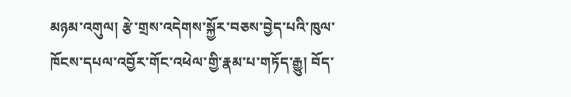མཉམ་འགུལ། རྩེ་གྲས་འདེགས་སྐྱོར་བཅས་བྱེད་པའི་ཁུལ་ཁོངས་དཔལ་འབྱོར་གོང་འཕེལ་གྱི་རྣམ་པ་གཏོད་རྒྱུ། བོད་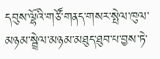དབུས་ལྷོའི་གཙོ་གནད་གསར་སྤེལ་ཁུལ་མཉམ་སྦྲེལ་མཉམ་མཐུད་ཐུབ་པ་བྱས་ཏེ་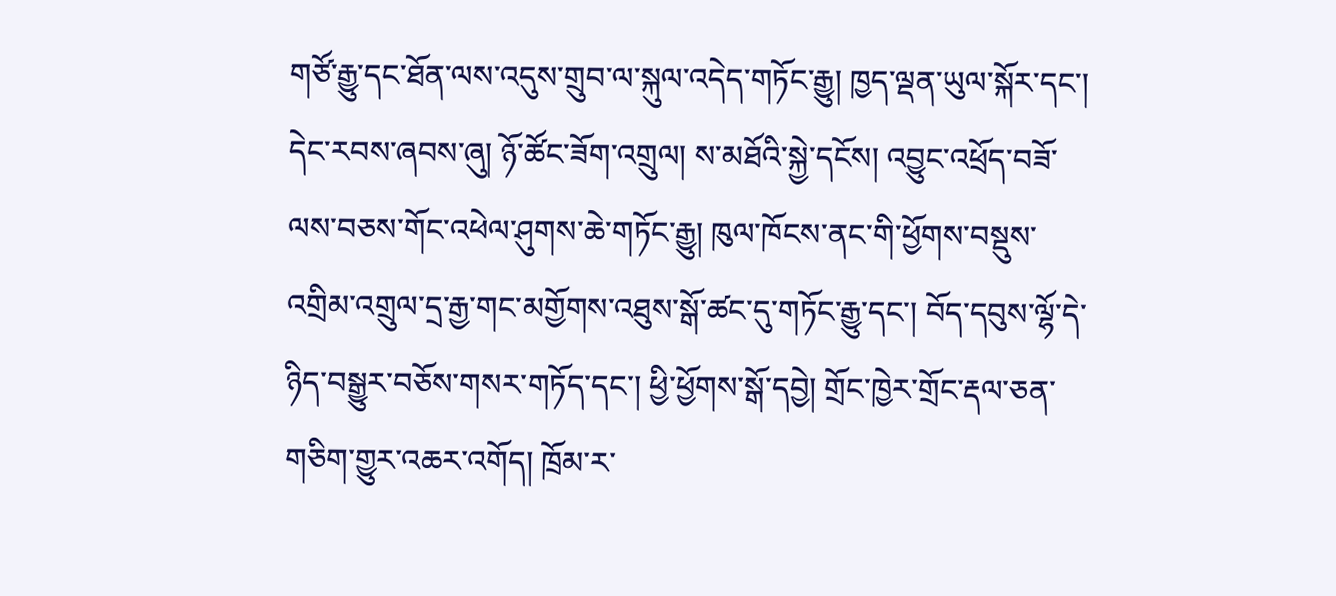གཙོ་རྒྱུ་དང་ཐོན་ལས་འདུས་གྲུབ་ལ་སྐུལ་འདེད་གཏོང་རྒྱུ། ཁྱད་ལྡན་ཡུལ་སྐོར་དང་། དེང་རབས་ཞབས་ཞུ། ཉོ་ཚོང་ཟོག་འགྲུལ། ས་མཐོའི་སྐྱེ་དངོས། འབྱུང་འཕྲོད་བཟོ་ལས་བཅས་གོང་འཕེལ་ཤུགས་ཆེ་གཏོང་རྒྱུ། ཁུལ་ཁོངས་ནང་གི་ཕྱོགས་བསྡུས་འགྲིམ་འགྲུལ་དྲ་རྒྱ་གང་མགྱོགས་འཐུས་སྒོ་ཚང་དུ་གཏོང་རྒྱུ་དང་། བོད་དབུས་ལྷོ་དེ་ཉིད་བསྒྱུར་བཅོས་གསར་གཏོད་དང་། ཕྱི་ཕྱོགས་སྒོ་དབྱེ། གྲོང་ཁྱེར་གྲོང་རྡལ་ཅན་གཅིག་གྱུར་འཆར་འགོད། ཁྲོམ་ར་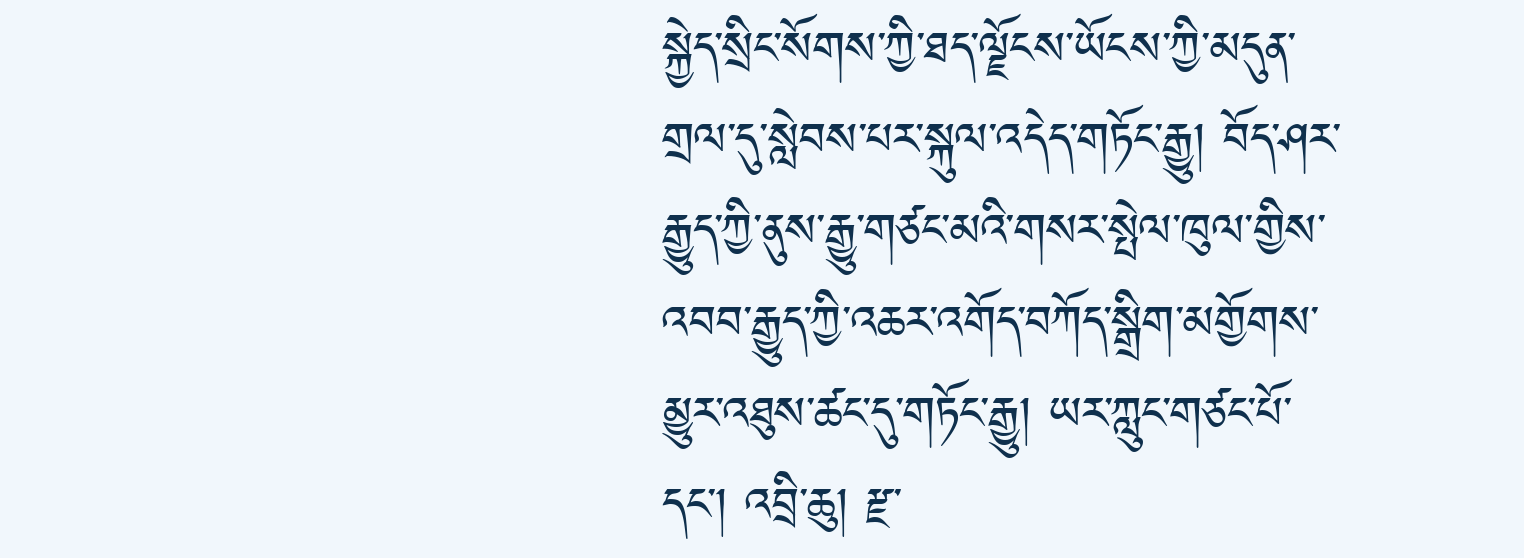སྐྱེད་སྲིང་སོགས་ཀྱི་ཐད་ལྗོངས་ཡོངས་ཀྱི་མདུན་གྲལ་དུ་སླེབས་པར་སྐུལ་འདེད་གཏོང་རྒྱུ། བོད་ཤར་རྒྱུད་ཀྱི་ནུས་རྒྱུ་གཙང་མའི་གསར་སྤེལ་ཁུལ་གྱིས་འབབ་རྒྱུད་ཀྱི་འཆར་འགོད་བཀོད་སྒྲིག་མགྱོགས་མྱུར་འཐུས་ཚང་དུ་གཏོང་རྒྱུ། ཡར་ཀླུང་གཙང་པོ་དང་། འབྲི་ཆུ། རྫ་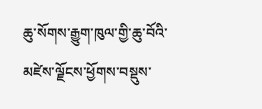ཆུ་སོགས་རྒྱུག་ཁུལ་གྱི་ཆུ་བོའི་མཛེས་ལྗོངས་ཕྱོགས་བསྡུས་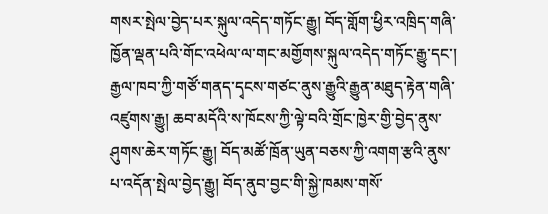གསར་སྤེལ་བྱེད་པར་སྐུལ་འདེད་གཏོང་རྒྱུ། བོད་གློག་ཕྱིར་འཁྲིད་གཞི་ཁྱོན་ལྡན་པའི་གོང་འཕེལ་ལ་གང་མགྱོགས་སྐུལ་འདེད་གཏོང་རྒྱུ་དང་། རྒྱལ་ཁབ་ཀྱི་གཙོ་གནད་དྭངས་གཙང་ནུས་རྒྱུའི་རྒྱུན་མཐུད་རྟེན་གཞི་འཛུགས་རྒྱུ། ཆབ་མདོའི་ས་ཁོངས་ཀྱི་ལྟེ་བའི་གྲོང་ཁྱེར་གྱི་བྱེད་ནུས་ཤུགས་ཆེར་གཏོང་རྒྱུ། བོད་མཚོ་ཁྲོན་ཡུན་བཅས་ཀྱི་འགག་རྩའི་ནུས་པ་འདོན་སྤེལ་བྱེད་རྒྱུ། བོད་ནུབ་བྱང་གི་སྐྱེ་ཁམས་གསོ་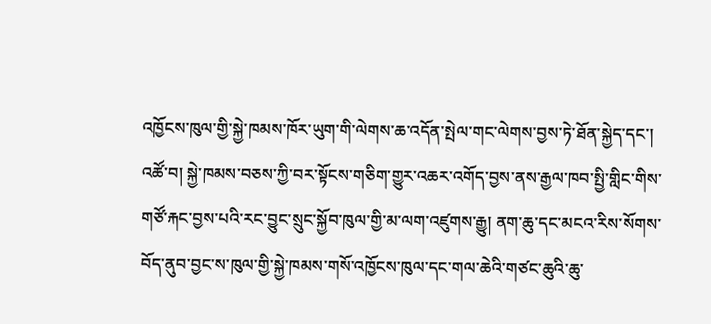འཁྱོངས་ཁུལ་གྱི་སྐྱེ་ཁམས་ཁོར་ཡུག་གི་ལེགས་ཆ་འདོན་སྤེལ་གང་ལེགས་བྱས་ཏེ་ཐོན་སྐྱེད་དང་། འཚོ་བ། སྐྱེ་ཁམས་བཅས་ཀྱི་བར་སྟོངས་གཅིག་གྱུར་འཆར་འགོད་བྱས་ནས་རྒྱལ་ཁབ་སྤྱི་གླིང་གིས་གཙོ་རྐང་བྱས་པའི་རང་བྱུང་སྲུང་སྐྱོབ་ཁུལ་གྱི་མ་ལག་འཛུགས་རྒྱུ། ནག་ཆུ་དང་མངའ་རིས་སོགས་བོད་ནུབ་བྱང་ས་ཁུལ་གྱི་སྐྱེ་ཁམས་གསོ་འཁྱོངས་ཁུལ་དང་གལ་ཆེའི་གཙང་ཆུའི་ཆུ་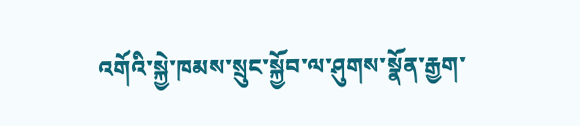འགོའི་སྐྱེ་ཁམས་སྲུང་སྐྱོབ་ལ་ཤུགས་སྣོན་རྒྱག་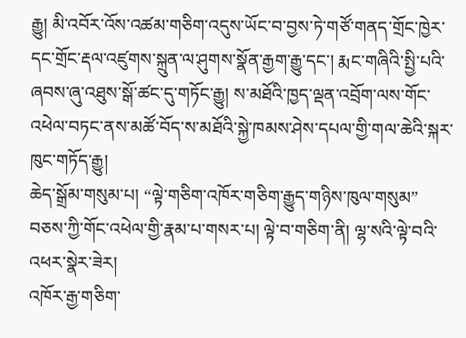རྒྱུ། མི་འབོར་འོས་འཚམ་གཅིག་འདུས་ཡོང་བ་བྱས་ཏེ་གཙོ་གནད་གྲོང་ཁྱེར་དང་གྲོང་རྡལ་འཛུགས་སྐྲུན་ལ་ཤུགས་སྣོན་རྒྱག་རྒྱུ་དང་། རྨང་གཞིའི་སྤྱི་པའི་ཞབས་ཞུ་འཐུས་སྒོ་ཚང་དུ་གཏོང་རྒྱུ། ས་མཐོའི་ཁྱད་ལྡན་འབྲོག་ལས་གོང་འཕེལ་བཏང་ནས་མཚོ་བོད་ས་མཐོའི་སྐྱེ་ཁམས་ཤེས་དཔལ་གྱི་གལ་ཆེའི་སྐར་ཁུང་གཏོད་རྒྱུ།
ཆེད་སྒྲོམ་གསུམ་པ། “ལྟེ་གཅིག་འཁོར་གཅིག་རྒྱུད་གཉིས་ཁུལ་གསུམ”
བཅས་ཀྱི་གོང་འཕེལ་གྱི་རྣམ་པ་གསར་པ། ལྟེ་བ་གཅིག་ནི། ལྷ་སའི་ལྟེ་བའི་འཕར་སྣེར་ཟེར།
འཁོར་རྒྱ་གཅིག་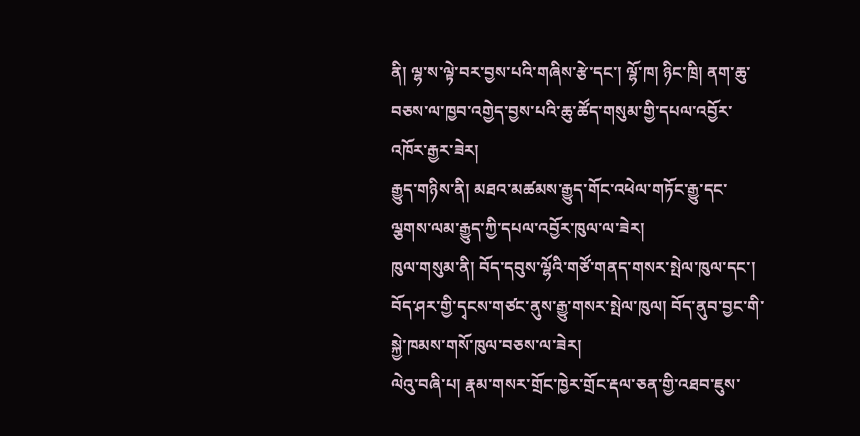ནི། ལྷ་ས་ལྟེ་བར་བྱས་པའི་གཞིས་རྩེ་དང་། ལྷོ་ཁ། ཉིང་ཁྲི། ནག་ཆུ་བཅས་ལ་ཁྱབ་འགྱེད་བྱས་པའི་ཆུ་ཚོད་གསུམ་གྱི་དཔལ་འབྱོར་འཁོར་རྒྱར་ཟེར།
རྒྱུད་གཉིས་ནི། མཐའ་མཚམས་རྒྱུད་གོང་འཕེལ་གཏོང་རྒྱུ་དང་ལྕགས་ལམ་རྒྱུད་ཀྱི་དཔལ་འབྱོར་ཁུལ་ལ་ཟེར།
ཁུལ་གསུམ་ནི། བོད་དབུས་ལྷོའི་གཙོ་གནད་གསར་སྤེལ་ཁུལ་དང་། བོད་ཤར་གྱི་དྭངས་གཙང་ནུས་རྒྱུ་གསར་སྤེལ་ཁུལ། བོད་ནུབ་བྱང་གི་སྐྱེ་ཁམས་གསོ་ཁུལ་བཅས་ལ་ཟེར།
ལེའུ་བཞི་པ། རྣམ་གསར་གྲོང་ཁྱེར་གྲོང་རྡལ་ཅན་གྱི་འཐབ་ཇུས་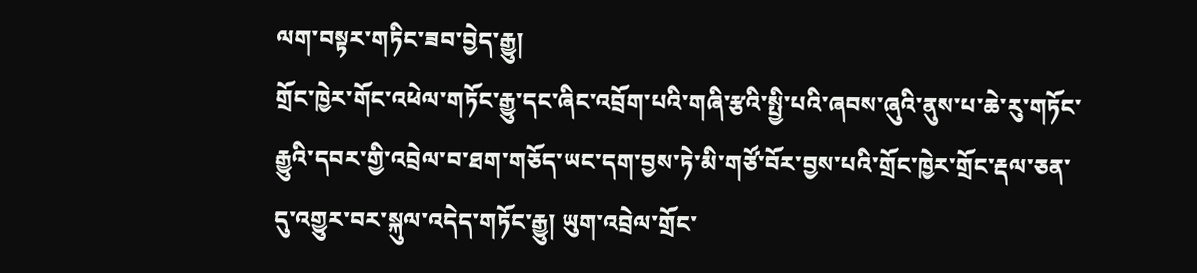ལག་བསྟར་གཏིང་ཟབ་བྱེད་རྒྱུ།
གྲོང་ཁྱེར་གོང་འཕེལ་གཏོང་རྒྱུ་དང་ཞིང་འབྲོག་པའི་གཞི་རྩའི་སྤྱི་པའི་ཞབས་ཞུའི་ནུས་པ་ཆེ་རུ་གཏོང་རྒྱུའི་དབར་གྱི་འབྲེལ་བ་ཐག་གཅོད་ཡང་དག་བྱས་ཏེ་མི་གཙོ་བོར་བྱས་པའི་གྲོང་ཁྱེར་གྲོང་རྡལ་ཅན་དུ་འགྱུར་བར་སྐུལ་འདེད་གཏོང་རྒྱུ། ཡུག་འབྲེལ་གྲོང་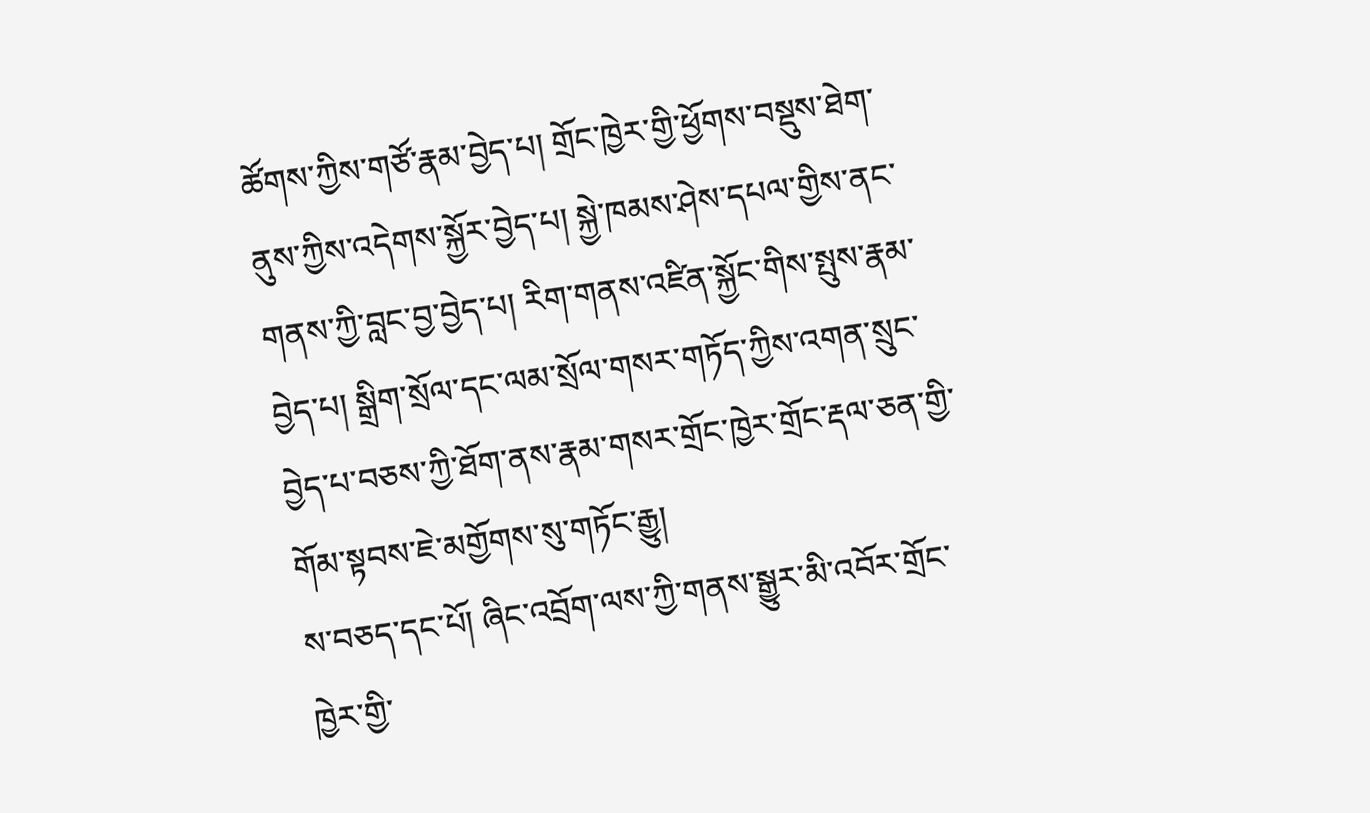ཚོགས་ཀྱིས་གཙོ་རྣམ་བྱེད་པ། གྲོང་ཁྱེར་གྱི་ཕྱོགས་བསྡུས་ཐེག་ནུས་ཀྱིས་འདེགས་སྐྱོར་བྱེད་པ། སྐྱེ་ཁམས་ཤེས་དཔལ་གྱིས་ནང་གནས་ཀྱི་བླང་བྱ་བྱེད་པ། རིག་གནས་འཛིན་སྐྱོང་གིས་སྤུས་རྣམ་བྱེད་པ། སྒྲིག་སྲོལ་དང་ལམ་སྲོལ་གསར་གཏོད་ཀྱིས་འགན་སྲུང་བྱེད་པ་བཅས་ཀྱི་ཐོག་ནས་རྣམ་གསར་གྲོང་ཁྱེར་གྲོང་རྡལ་ཅན་གྱི་གོམ་སྟབས་ཇེ་མགྱོགས་སུ་གཏོང་རྒྱུ།
ས་བཅད་དང་པོ། ཞིང་འབྲོག་ལས་ཀྱི་གནས་སྒྱུར་མི་འབོར་གྲོང་ཁྱེར་གྱི་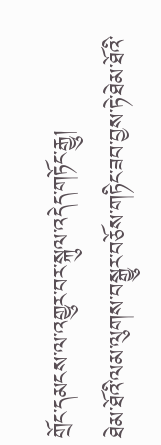གྲོང་དམངས་ལ་འགྱུར་བར་སྐུལ་འདེད་གཏོང་རྒྱུ།
ཐེམ་ཐོའི་ལམ་ལུགས་བསྒྱུར་བཅོས་གཏིང་ཟབ་བྱས་ཏེ་ཐེམ་ཐོའི་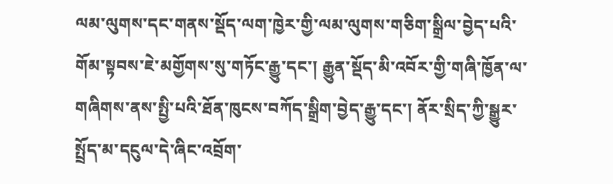ལམ་ལུགས་དང་གནས་སྡོད་ལག་ཁྱེར་གྱི་ལམ་ལུགས་གཅིག་སྒྲིལ་བྱེད་པའི་གོམ་སྟབས་ཇེ་མགྱོགས་སུ་གཏོང་རྒྱུ་དང་། རྒྱུན་སྡོད་མི་འབོར་གྱི་གཞི་ཁྱོན་ལ་གཞིགས་ནས་སྤྱི་པའི་ཐོན་ཁུངས་བཀོད་སྒྲིག་བྱེད་རྒྱུ་དང་། ནོར་སྲིད་ཀྱི་སྒྱུར་སྤྲོད་མ་དངུལ་དེ་ཞིང་འབྲོག་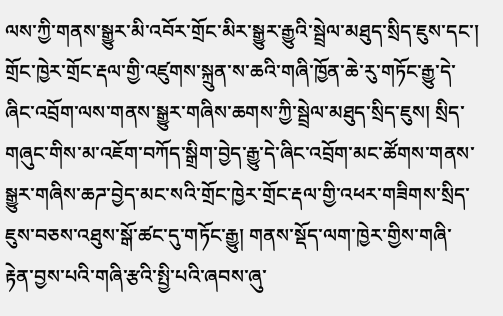ལས་ཀྱི་གནས་སྒྱུར་མི་འབོར་གྲོང་མིར་སྒྱུར་རྒྱུའི་སྦྲེལ་མཐུད་སྲིད་ཇུས་དང་། གྲོང་ཁྱེར་གྲོང་རྡལ་གྱི་འཛུགས་སྐྲུན་ས་ཆའི་གཞི་ཁྱོན་ཆེ་རུ་གཏོང་རྒྱུ་དེ་ཞིང་འབྲོག་ལས་གནས་སྒྱུར་གཞིས་ཆགས་ཀྱི་སྦྲེལ་མཐུད་སྲིད་ཇུས། སྲིད་གཞུང་གིས་མ་འཇོག་བཀོད་སྒྲིག་བྱེད་རྒྱུ་དེ་ཞིང་འབྲོག་མང་ཚོགས་གནས་སྒྱུར་གཞིས་ཆཌ་བྱེད་མང་སའི་གྲོང་ཁྱེར་གྲོང་རྡལ་གྱི་འཕར་གཟིགས་སྲིད་ཇུས་བཅས་འཐུས་སྒོ་ཚང་དུ་གཏོང་རྒྱུ། གནས་སྡོད་ལག་ཁྱེར་གྱིས་གཞི་རྟེན་བྱས་པའི་གཞི་རྩའི་སྤྱི་པའི་ཞབས་ཞུ་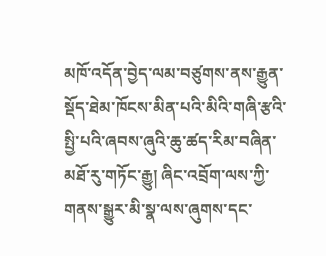མཁོ་འདོན་བྱེད་ལམ་བཙུགས་ནས་རྒྱུན་སྡོད་ཐེམ་ཁོངས་མིན་པའི་མིའི་གཞི་རྩའི་སྤྱི་པའི་ཞབས་ཞུའི་ཆུ་ཚད་རིམ་བཞིན་མཐོ་རུ་གཏོང་རྒྱུ། ཞིང་འབྲོག་ལས་ཀྱི་གནས་སྒྱུར་མི་སྣ་ལས་ཞུགས་དང་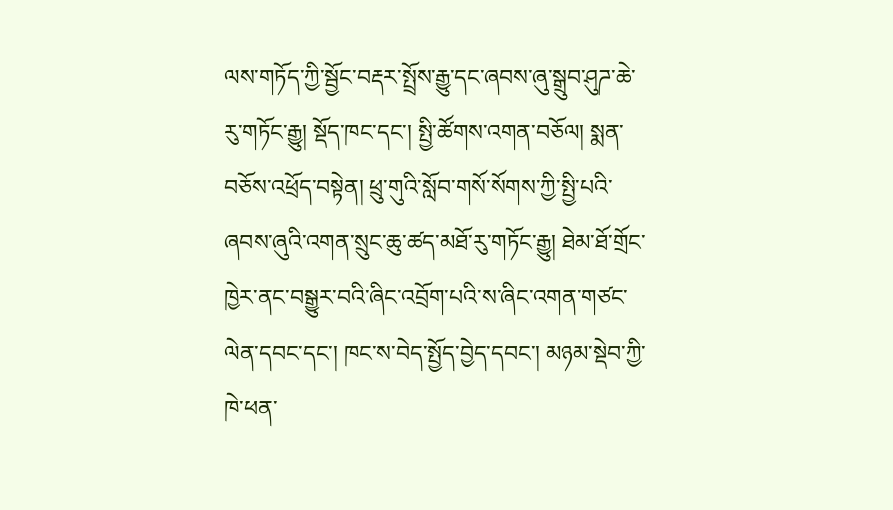ལས་གཏོད་ཀྱི་སྦྱོང་བརྡར་སྤྲོས་རྒྱུ་དང་ཞབས་ཞུ་སྒྲུབ་ཤུཌ་ཆེ་རུ་གཏོང་རྒྱུ། སྡོད་ཁང་དང་། སྤྱི་ཚོགས་འགན་བཅོལ། སྨན་བཅོས་འཕྲོད་བསྟེན། ཕྲུ་གུའི་སློབ་གསོ་སོགས་ཀྱི་སྤྱི་པའི་ཞབས་ཞུའི་འགན་སྲུང་ཆུ་ཚད་མཐོ་རུ་གཏོང་རྒྱུ། ཐེམ་ཐོ་གྲོང་ཁྱེར་ནང་བསྒྱུར་བའི་ཞིང་འབྲོག་པའི་ས་ཞིང་འགན་གཙང་ལེན་དབང་དང་། ཁང་ས་བེད་སྤྱོད་བྱེད་དབང་། མཉམ་སྡེབ་ཀྱི་ཁེ་ཕན་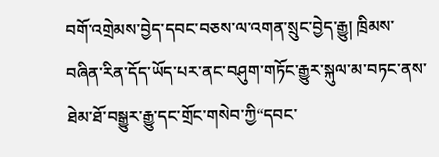བགོ་འགྲེམས་བྱེད་དབང་བཅས་ལ་འགན་སྲུང་བྱེད་རྒྱུ། ཁྲིམས་བཞིན་རིན་དོད་ཡོད་པར་ནང་བཤུག་གཏོང་རྒྱུར་སྐུལ་མ་བཏང་ནས་ཐེམ་ཐོ་བསྒྱུར་རྒྱུ་དང་གྲོང་གསེབ་ཀྱི“དབང་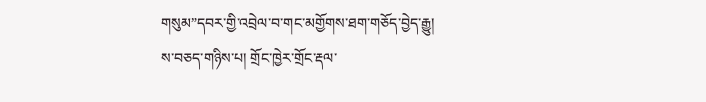གསུམ”དབར་གྱི་འབྲེལ་བ་གང་མགྱོགས་ཐག་གཅོད་བྱེད་རྒྱུ།
ས་བཅད་གཉིས་པ། གྲོང་ཁྱེར་གྲོང་རྡལ་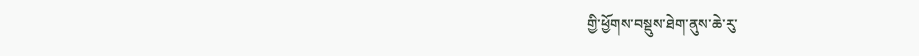གྱི་ཕྱོགས་བསྡུས་ཐེག་ནུས་ཆེ་རུ་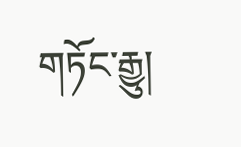གཏོང་རྒྱུ།